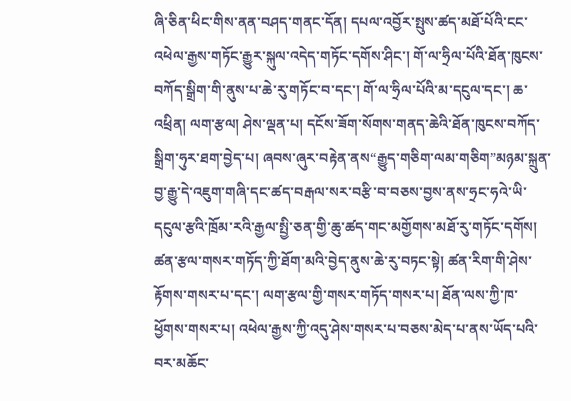ཞི་ཅིན་ཕིང་གིས་ནན་བཤད་གནང་དོན། དཔལ་འབྱོར་སྤུས་ཚད་མཐོ་པོའི་ངང་འཕེལ་རྒྱས་གཏོང་རྒྱུར་སྐུལ་འདེད་གཏོང་དགོས་ཤིང་། གོ་ལ་ཧྲིལ་པོའི་ཐོན་ཁུངས་བཀོད་སྒྲིག་གི་ནུས་པ་ཆེ་རུ་གཏོང་བ་དང་། གོ་ལ་ཧྲིལ་པོའི་མ་དངུལ་དང་། ཆ་འཕྲིན། ལག་རྩལ། ཤེས་ལྡན་པ། དངོས་ཟོག་སོགས་གནད་ཆེའི་ཐོན་ཁུངས་བཀོད་སྒྲིག་ཧུར་ཐག་བྱེད་པ། ཞབས་ཞུར་བརྟེན་ནས“རྒྱུད་གཅིག་ལམ་གཅིག”མཉམ་སྐྲུན་བྱ་རྒྱུ་དེ་འཇུག་གཞི་དང་ཚད་བརྒལ་སར་བརྩི་བ་བཅས་བྱས་ནས་ཧྲང་ཧའེ་ཡི་དངུལ་རྩའི་ཁྲོམ་རའི་རྒྱལ་སྤྱི་ཅན་གྱི་ཆུ་ཚད་གང་མགྱོགས་མཐོ་རུ་གཏོང་དགོས། ཚན་རྩལ་གསར་གཏོད་ཀྱི་ཐོག་མའི་བྱེད་ནུས་ཆེ་རུ་བཏང་སྟེ། ཚན་རིག་གི་ཤེས་རྟོགས་གསར་པ་དང་། ལག་རྩལ་གྱི་གསར་གཏོད་གསར་པ། ཐོན་ལས་ཀྱི་ཁ་ཕྱོགས་གསར་པ། འཕེལ་རྒྱས་ཀྱི་འདུ་ཤེས་གསར་པ་བཅས་མེད་པ་ནས་ཡོད་པའི་བར་མཆོང་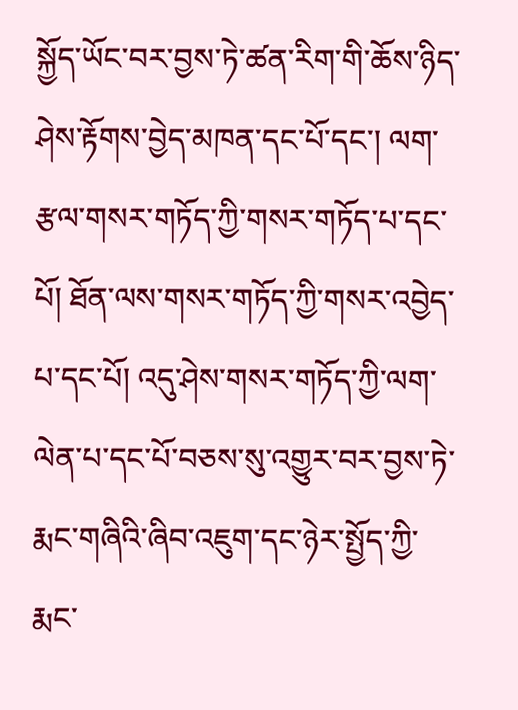སྐྱོད་ཡོང་བར་བྱས་ཏེ་ཚན་རིག་གི་ཆོས་ཉིད་ཤེས་རྟོགས་བྱེད་མཁན་དང་པོ་དང་། ལག་རྩལ་གསར་གཏོད་ཀྱི་གསར་གཏོད་པ་དང་པོ། ཐོན་ལས་གསར་གཏོད་ཀྱི་གསར་འབྱེད་པ་དང་པོ། འདུ་ཤེས་གསར་གཏོད་ཀྱི་ལག་ལེན་པ་དང་པོ་བཅས་སུ་འགྱུར་བར་བྱས་ཏེ་རྨང་གཞིའི་ཞིབ་འཇུག་དང་ཉེར་སྤྱོད་ཀྱི་རྨང་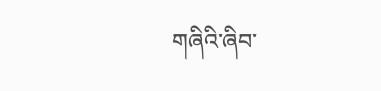གཞིའི་ཞིབ་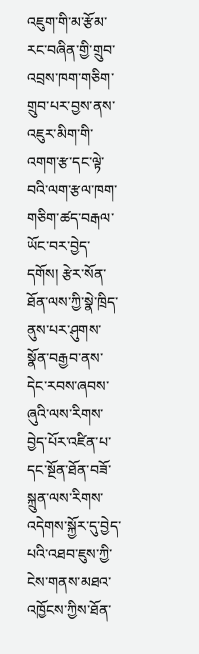འཇུག་གི་མ་རྩོམ་རང་བཞིན་གྱི་གྲུབ་འབྲས་ཁག་གཅིག་གྲུབ་པར་བྱས་ནས་འཇུར་མིག་གི་འགག་རྩ་དང་ལྟེ་བའི་ལག་རྩལ་ཁག་གཅིག་ཚད་བརྒལ་ཡོང་བར་བྱེད་དགོས། རྩེར་སོན་ཐོན་ལས་ཀྱི་སྣེ་ཁྲིད་ནུས་པར་ཤུགས་སྣོན་བརྒྱབ་ནས་དེང་རབས་ཞབས་ཞུའི་ལས་རིགས་བྱེད་པོར་འཛིན་པ་དང་སྔོན་ཐོན་བཟོ་སྐྲུན་ལས་རིགས་འདེགས་སྐྱོར་དུ་བྱེད་པའི་འཐབ་ཇུས་ཀྱི་ངེས་གནས་མཐའ་འཁྱོངས་ཀྱིས་ཐོན་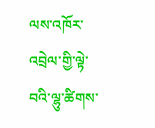ལས་འཁོར་འབྲེལ་གྱི་ལྟེ་བའི་ལྷུ་ཚིགས་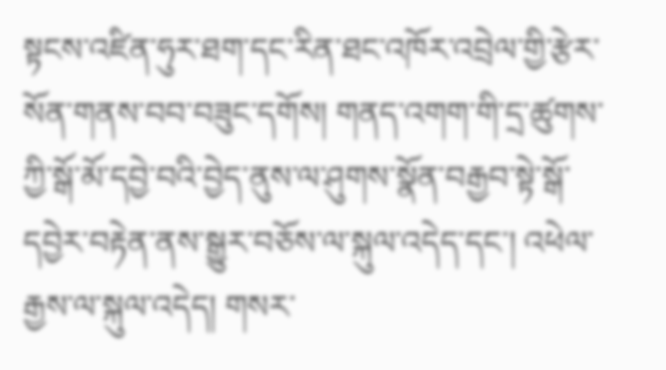སྟངས་འཛིན་ཧུར་ཐག་དང་རིན་ཐང་འཁོར་འབྲེལ་གྱི་རྩེར་སོན་གནས་བབ་བཟུང་དགོས། གནད་འགག་གི་དྲ་ཚུགས་ཀྱི་སྒོ་མོ་དབྱེ་བའི་བྱེད་ནུས་ལ་ཤུགས་སྣོན་བརྒྱབ་སྟེ་སྒོ་དབྱེར་བརྟེན་ནས་སྒྱུར་བཅོས་ལ་སྐུལ་འདེད་དང་། འཕེལ་རྒྱས་ལ་སྐུལ་འདེད། གསར་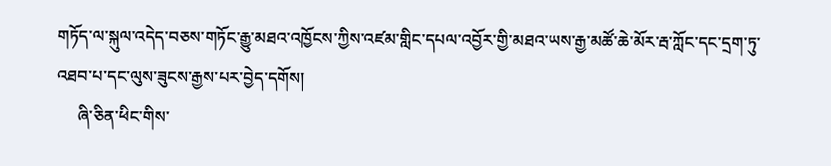གཏོད་ལ་སྐུལ་འདེད་བཅས་གཏོང་རྒྱུ་མཐའ་འཁྱོངས་ཀྱིས་འཛམ་གླིང་དཔལ་འབྱོར་གྱི་མཐའ་ཡས་རྒྱ་མཚོ་ཆེ་མོར་རྦ་ཀློང་དང་དྲག་ཏུ་འཐབ་པ་དང་ལུས་ཟུངས་རྒྱས་པར་བྱེད་དགོས།
     ཞི་ཅིན་ཕིང་གིས་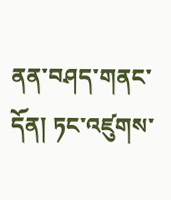ནན་བཤད་གནང་དོན། ཏང་འཛུགས་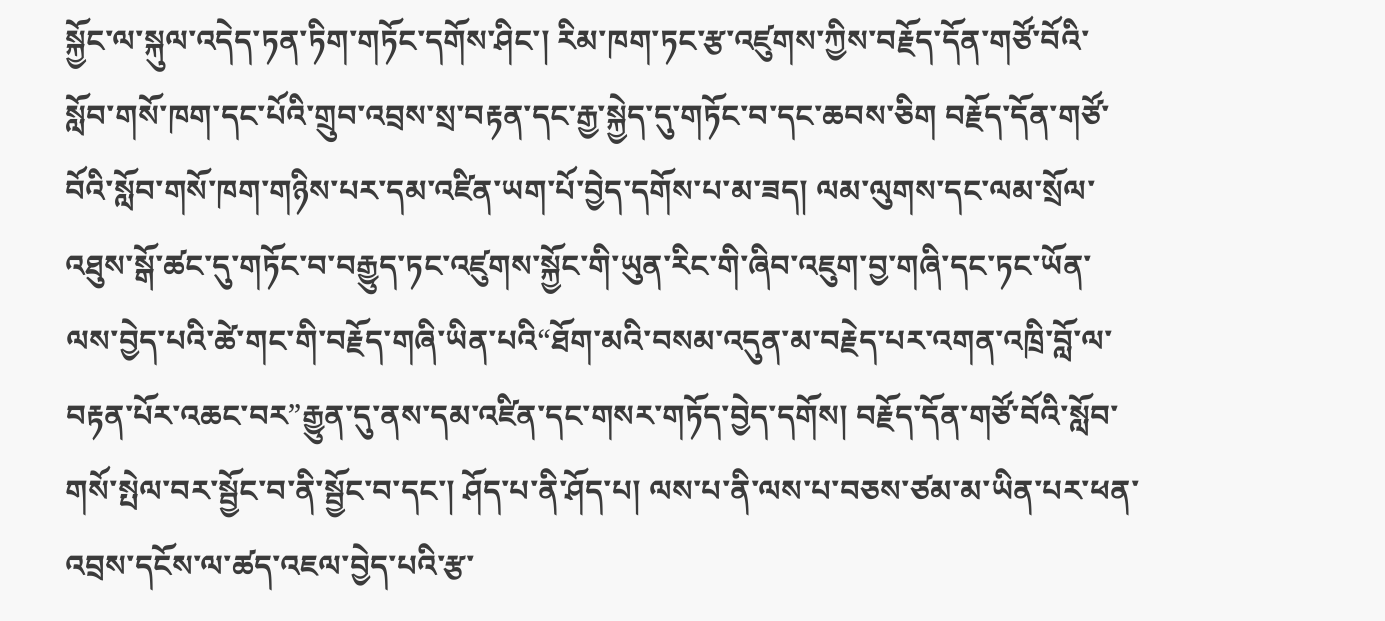སྐྱོང་ལ་སྐུལ་འདེད་ཏན་ཏིག་གཏོང་དགོས་ཤིང་། རིམ་ཁག་ཏང་རྩ་འཛུགས་ཀྱིས་བརྗོད་དོན་གཙོ་བོའི་སློབ་གསོ་ཁག་དང་པོའི་གྲུབ་འབྲས་སྲ་བརྟན་དང་རྒྱ་སྐྱེད་དུ་གཏོང་བ་དང་ཆབས་ཅིག བརྗོད་དོན་གཙོ་བོའི་སློབ་གསོ་ཁག་གཉིས་པར་དམ་འཛིན་ཡག་པོ་བྱེད་དགོས་པ་མ་ཟད། ལམ་ལུགས་དང་ལམ་སྲོལ་འཐུས་སྒོ་ཚང་དུ་གཏོང་བ་བརྒྱུད་ཏང་འཛུགས་སྐྱོང་གི་ཡུན་རིང་གི་ཞིབ་འཇུག་བྱ་གཞི་དང་ཏང་ཡོན་ལས་བྱེད་པའི་ཚེ་གང་གི་བརྗོད་གཞི་ཡིན་པའི“ཐོག་མའི་བསམ་འདུན་མ་བརྗེད་པར་འགན་འཁྲི་བློ་ལ་བརྟན་པོར་འཆང་བར”རྒྱུན་དུ་ནས་དམ་འཛིན་དང་གསར་གཏོད་བྱེད་དགོས། བརྗོད་དོན་གཙོ་བོའི་སློབ་གསོ་སྤེལ་བར་སྦྱོང་བ་ནི་སྦྱོང་བ་དང་། ཤོད་པ་ནི་ཤོད་པ། ལས་པ་ནི་ལས་པ་བཅས་ཙམ་མ་ཡིན་པར་ཕན་འབྲས་དངོས་ལ་ཚད་འཇལ་བྱེད་པའི་རྩ་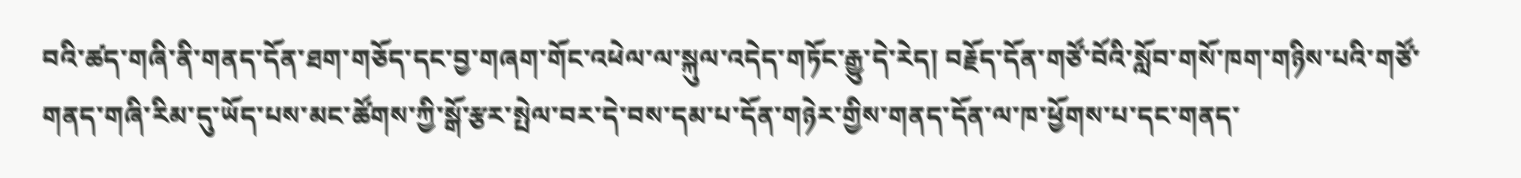བའི་ཚད་གཞི་ནི་གནད་དོན་ཐག་གཅོད་དང་བྱ་གཞག་གོང་འཕེལ་ལ་སྐུལ་འདེད་གཏོང་རྒྱུ་དེ་རེད། བརྗོད་དོན་གཙོ་བོའི་སློབ་གསོ་ཁག་གཉིས་པའི་གཙོ་གནད་གཞི་རིམ་དུ་ཡོད་པས་མང་ཚོགས་ཀྱི་སྒོ་རྩར་སྤེལ་བར་དེ་བས་དམ་པ་དོན་གཉེར་གྱིས་གནད་དོན་ལ་ཁ་ཕྱོགས་པ་དང་གནད་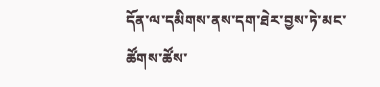དོན་ལ་དམིགས་ནས་དག་ཐེར་བྱས་ཏེ་མང་ཚོགས་ཚོས་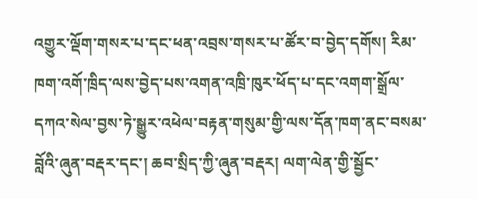འགྱུར་ལྡོག་གསར་པ་དང་ཕན་འབྲས་གསར་པ་ཚོར་བ་བྱེད་དགོས། རིམ་ཁག་འགོ་ཁྲིད་ལས་བྱེད་པས་འགན་འཁྲི་ཁུར་ཕོད་པ་དང་འགག་སྒྲོལ་དཀའ་སེལ་བྱས་ཏེ་སྒྱུར་འཕེལ་བརྟན་གསུམ་གྱི་ལས་དོན་ཁག་ནང་བསམ་བློའི་ཞུན་བརྡར་དང་། ཆབ་སྲིད་ཀྱི་ཞུན་བརྡར། ལག་ལེན་གྱི་སྦྱོང་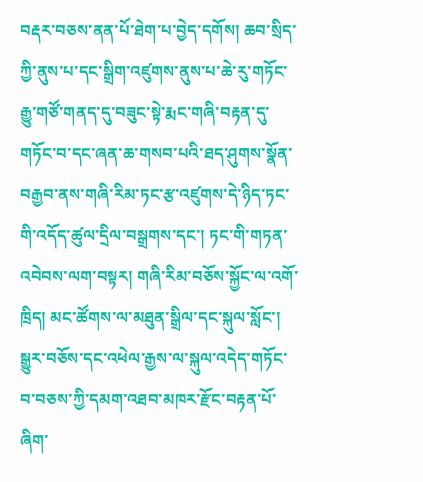བརྡར་བཅས་ནན་པོ་ཐེག་པ་བྱེད་དགོས། ཆབ་སྲིད་ཀྱི་ནུས་པ་དང་སྒྲིག་འཛུགས་ནུས་པ་ཆེ་རུ་གཏོང་རྒྱུ་གཙོ་གནད་དུ་བཟུང་སྟེ་རྨང་གཞི་བརྟན་དུ་གཏོང་བ་དང་ཞན་ཆ་གསབ་པའི་ཐད་ཤུགས་སྣོན་བརྒྱབ་ནས་གཞི་རིམ་ཏང་རྩ་འཛུགས་དེ་ཉིད་ཏང་གི་འདོད་ཚུལ་དྲིལ་བསྒྲགས་དང་། ཏང་གི་གཏན་འབེབས་ལག་བསྟར། གཞི་རིམ་བཅོས་སྐྱོང་ལ་འགོ་ཁྲིད། མང་ཚོགས་ལ་མཐུན་སྒྲིལ་དང་སྐུལ་སློང་། སྒྱུར་བཅོས་དང་འཕེལ་རྒྱས་ལ་སྐུལ་འདེད་གཏོང་བ་བཅས་ཀྱི་དམག་འཐབ་མཁར་རྫོང་བརྟན་པོ་ཞིག་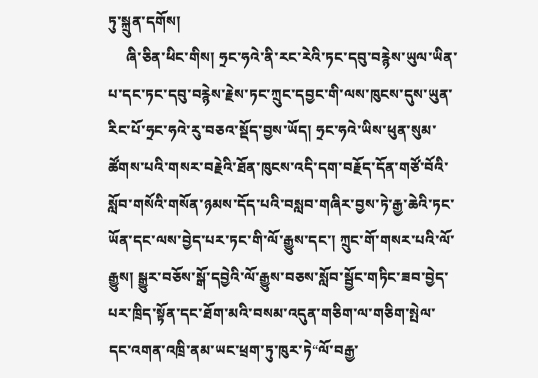ཏུ་སྐྲུན་དགོས།
     ཞི་ཅིན་ཕིང་གིས། ཧྲང་ཧའེ་ནི་རང་རེའི་ཏང་དབུ་བརྙེས་ཡུལ་ཡིན་པ་དང་ཏང་དབུ་བརྙེས་རྗེས་ཏང་ཀྲུང་དབྱང་གི་ལས་ཁུངས་དུས་ཡུན་རིང་པོ་ཧྲང་ཧའེ་རུ་བཅའ་སྡོད་བྱས་ཡོད། ཧྲང་ཧའེ་ཡིས་ཕུན་སུམ་ཚོགས་པའི་གསར་བརྗེའི་ཐོན་ཁུངས་འདི་དག་བརྗོད་དོན་གཙོ་བོའི་སློབ་གསོའི་གསོན་ཉམས་དོད་པའི་བསླབ་གཞིར་བྱས་ཏེ་རྒྱ་ཆེའི་ཏང་ཡོན་དང་ལས་བྱེད་པར་ཏང་གི་ལོ་རྒྱུས་དང་། ཀྲུང་གོ་གསར་པའི་ལོ་རྒྱུས། སྒྱུར་བཅོས་སྒོ་དབྱེའི་ལོ་རྒྱུས་བཅས་སློབ་སྦྱོང་གཏིང་ཟབ་བྱེད་པར་ཁྲིད་སྟོན་དང་ཐོག་མའི་བསམ་འདུན་གཅིག་ལ་གཅིག་སྤེལ་དང་འགན་འཁྲི་ནམ་ཡང་ཕྲག་ཏུ་ཁུར་ཏེ“ལོ་བརྒྱ་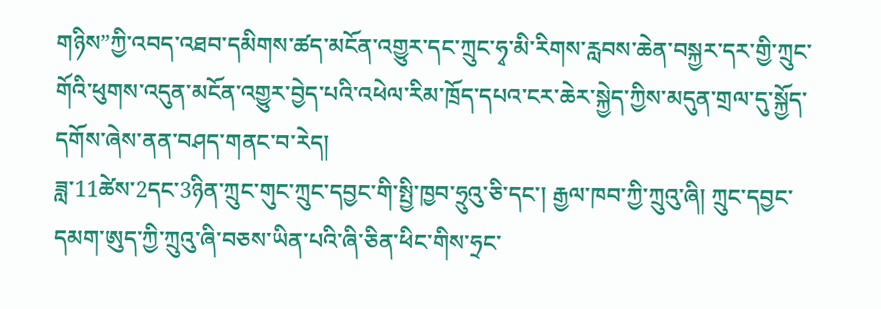གཉིས”ཀྱི་འབད་འཐབ་དམིགས་ཚད་མངོན་འགྱུར་དང་ཀྲུང་ཧྭ་མི་རིགས་རླབས་ཆེན་བསྐྱར་དར་གྱི་ཀྲུང་གོའི་ཕུགས་འདུན་མངོན་འགྱུར་བྱེད་པའི་འཕེལ་རིམ་ཁྲོད་དཔའ་ངར་ཆེར་སྐྱེད་ཀྱིས་མདུན་གྲལ་དུ་སྐྱོད་དགོས་ཞེས་ནན་བཤད་གནང་བ་རེད།
ཟླ་11ཚེས་2དང་3ཉིན་ཀྲུང་གུང་ཀྲུང་དབྱང་གི་སྤྱི་ཁྱབ་ཧྲུའུ་ཅི་དང་། རྒྱལ་ཁབ་ཀྱི་ཀྲུའུ་ཞི། ཀྲུང་དབྱང་དམག་ཨུད་ཀྱི་ཀྲུའུ་ཞི་བཅས་ཡིན་པའི་ཞི་ཅིན་ཕིང་གིས་ཧྲང་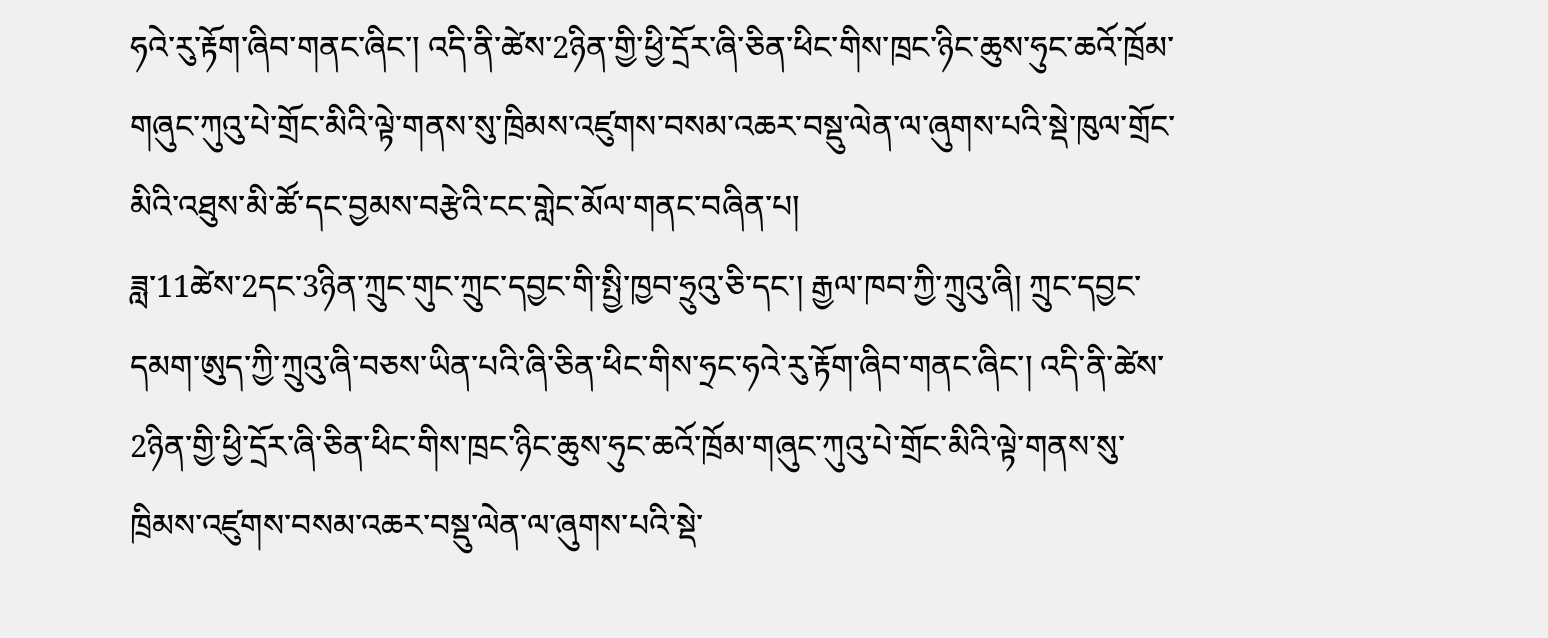ཧའེ་རུ་རྟོག་ཞིབ་གནང་ཞིང་། འདི་ནི་ཚེས་2ཉིན་གྱི་ཕྱི་དྲོར་ཞི་ཅིན་ཕིང་གིས་ཁྲང་ཉིང་ཆུས་ཧུང་ཆའོ་ཁྲོམ་གཞུང་ཀུའུ་པེ་གྲོང་མིའི་ལྟེ་གནས་སུ་ཁྲིམས་འཛུགས་བསམ་འཆར་བསྡུ་ལེན་ལ་ཞུགས་པའི་སྡེ་ཁུལ་གྲོང་མིའི་འཐུས་མི་ཚོ་དང་བྱམས་བརྩེའི་ངང་གླེང་མོལ་གནང་བཞིན་པ།
ཟླ་11ཚེས་2དང་3ཉིན་ཀྲུང་གུང་ཀྲུང་དབྱང་གི་སྤྱི་ཁྱབ་ཧྲུའུ་ཅི་དང་། རྒྱལ་ཁབ་ཀྱི་ཀྲུའུ་ཞི། ཀྲུང་དབྱང་དམག་ཨུད་ཀྱི་ཀྲུའུ་ཞི་བཅས་ཡིན་པའི་ཞི་ཅིན་ཕིང་གིས་ཧྲང་ཧའེ་རུ་རྟོག་ཞིབ་གནང་ཞིང་། འདི་ནི་ཚེས་2ཉིན་གྱི་ཕྱི་དྲོར་ཞི་ཅིན་ཕིང་གིས་ཁྲང་ཉིང་ཆུས་ཧུང་ཆའོ་ཁྲོམ་གཞུང་ཀུའུ་པེ་གྲོང་མིའི་ལྟེ་གནས་སུ་ཁྲིམས་འཛུགས་བསམ་འཆར་བསྡུ་ལེན་ལ་ཞུགས་པའི་སྡེ་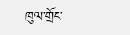ཁུལ་གྲོང་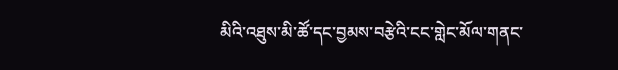མིའི་འཐུས་མི་ཚོ་དང་བྱམས་བརྩེའི་ངང་གླེང་མོལ་གནང་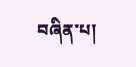བཞིན་པ།